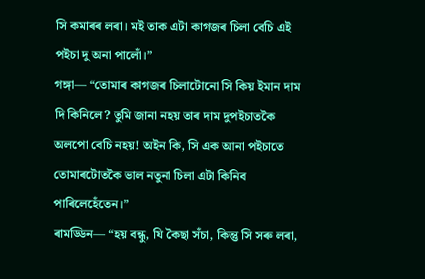সি কমাৰৰ লৰা। মই তাক এটা কাগজৰ চিলা বেচি এই পইচা দু অনা পালোঁ।”
গঙ্গা— “তোমাৰ কাগজৰ চিলাটোনো সি কিয় ইমান দাম দি কিনিলে? তুমি জানা নহয় তাৰ দাম দুপইচাতকৈ অলপো বেচি নহয়! অইন কি, সি এক আনা পইচাতে তোমাৰটোতকৈ ভাল নতুনা চিলা এটা কিনিব পাৰিলেহেঁতেন।”
ৰামড্ডিন— “হয় বন্ধু, যি কৈছা সঁচা, কিন্তু সি সৰু লৰা,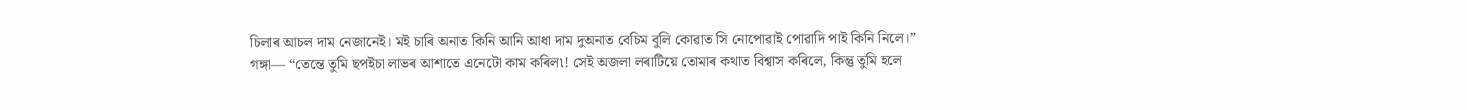চিলাৰ আচল দাম নেজানেই। মই চাৰি অনাত কিনি আনি আধা দাম দুঅনাত বেচিম বুলি কোৱাত সি নোপোৱাই পোৱাদি পাই কিনি নিলে।”
গঙ্গা— “তেন্তে তুমি ছপইচা লাভৰ আশাতে এনেটো কাম কৰিল৷! সেই অজলা লৰাটিয়ে তোমাৰ কথাত বিশ্বাস কৰিলে, কিন্তু তুমি হলে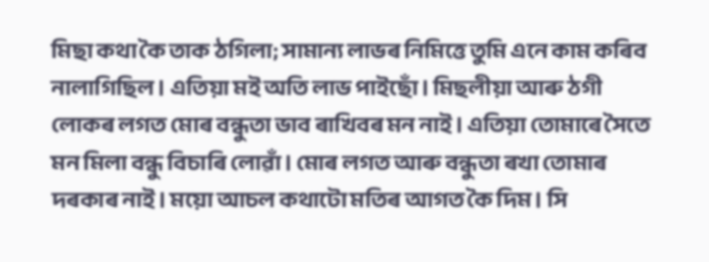মিছা কথা কৈ তাক ঠগিলা; সামান্য লাভৰ নিমিত্তে তুমি এনে কাম কৰিব নালাগিছিল। এতিয়া মই অতি লাভ পাইছোঁ। মিছলীয়া আৰু ঠগী লোকৰ লগত মোৰ বন্ধুতা ভাব ৰাখিবৰ মন নাই। এতিয়া তোমাৰে সৈতে মন মিলা বন্ধু বিচাৰি লোৱাঁ। মোৰ লগত আৰু বন্ধুতা ৰখা তোমাৰ দৰকাৰ নাই। ময়ো আচল কথাটো মতিৰ আগত কৈ দিম। সি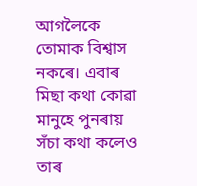আগলৈকে তোমাক বিশ্বাস নকৰে। এবাৰ মিছা কথা কোৱা মানুহে পুনৰায় সঁচা কথা কলেও তাৰ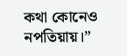কথা কোনেও নপতিয়ায়।”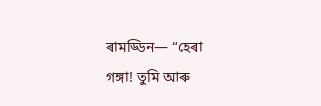ৰামড্ডিন— “হেৰা গঙ্গা! তুমি আৰু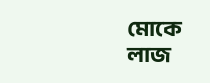মোকে লাজ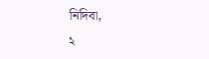নিদিবা,
২